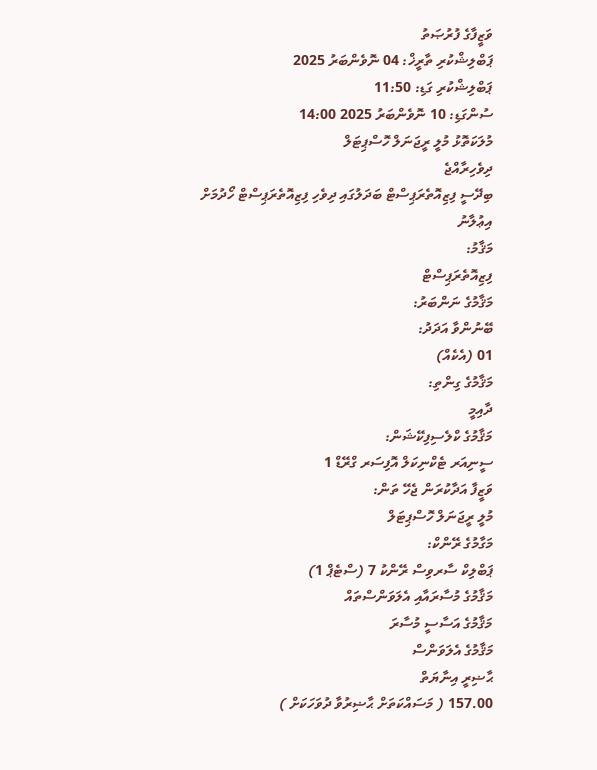ވަޒީފާގެ ފުރުޞަތު
ޕަބްލިޝްކުރި ތާރީޚް: 04 ނޮވެންބަރު 2025
ޕަބްލިޝްކުރި ގަޑި: 11:50
ސުންގަޑި: 10 ނޮވެންބަރު 2025 14:00
މުލަކަތޮޅު މުލީ ރީޖަނަލް ހޮސްޕިޓަލް
ދިވެހިރާއްޖެ
ބިދޭސީ ފިޒިއޮތެރަޕިސްޓް ބަދަލުގައި ދިވެހި ފިޒިއޮތެރަޕިސްޓް ހޯދުމަށް
އިޢުލާނު
މަޤާމު:
ފިޒިއޮތެރަޕިސްޓް
މަޤާމުގެ ނަންބަރު:
ބޭނުންވާ އަދަދު:
01 (އެކެއް)
މަޤާމުގެ ގިންތި:
ދާއިމީ
މަޤާމުގެ ކްލެސިފިކޭޝަން:
ސީނިއަރ ޓެކްނިކަލް އޮފިސަރ ގްރޭޑް 1
ވަޒީފާ އަދާކުރަން ޖެހޭ ތަން:
މުލީ ރީޖަނަލް ހޮސްޕިޓަލް
މަގާމުގެ ރޭންކް:
ޕަބްލިކް ސާރވިސް ރޭންކު 7 (ސްޓެޕް 1)
މަޤާމުގެ މުސާރައާއި އެލަވަންސްތައް
މަޤާމުގެ އަސާސީ މުސާރަ
މަޤާމުގެ އެލަވަންސް
ޙާޟިރީ އިނާޔަތް
157.00 ( މަސައްކަތަށް ޙާޟިރުވާ ދުވަހަކަށް )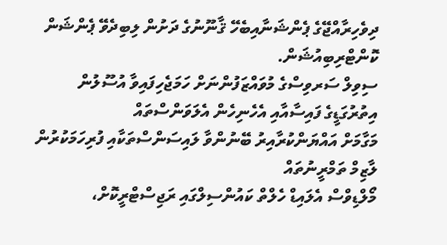ދިވެހިރާއްޖޭގެ ޕެންޝަނާއިބެހޭ ޤާނޫނުގެ ދަށުން ލިބިދެވޭ ޕެންޝަން ކޮންޓްރިބިއުޝަން.
ސިވިލް ސަރވިސްގެ މުވައްޒަފުންނަށް ހަމަޖެހިފައިވާ އުސޫލުން އިތުރުގަޑީގެ ފައިސާއާއި އެހެނިހެން އެލަވަންސްތައް
މަގާމަށް އައްޔަންކުރާއިރު ބޭނުންވާ ލައިސަންސްތަކާއި ފުރިހަމަކުރުން ލާޒިމް ތަމްރީނުތައް
މޯލްޑިވްސް އެލައިޑް ހެލްތް ކައުންސިލްގައި ރަޖިސްޓްރީކޮށް،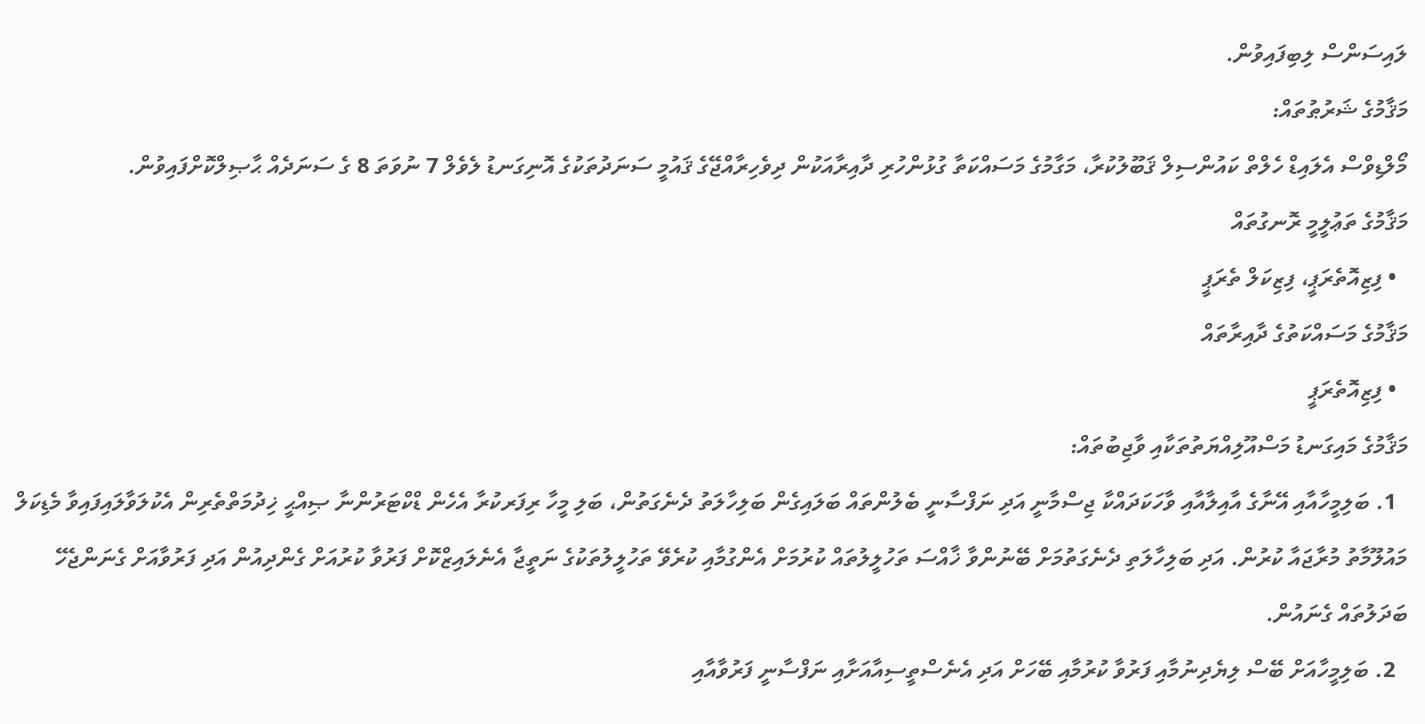ލައިސަންސް ލިބިފައިވުން.
މަޤާމުގެ ޝަރުޠުތައް:
މޯލްޑިވްސް އެލައިޑް ހެލްތް ކައުންސިލް ޤަބޫލުކުރާ، މަގާމުގެ މަސައްކަތާ ގުޅުންހުރި ދާއިރާއަކުން ދިވެހިރާއްޖޭގެ ޤައުމީ ސަނަދުތަކުގެ އޮނިގަނޑު ލެވެލް 7 ނުވަތަ 8 ގެ ސަނަދެއް ޙާޞިލްކޮށްފައިވުން.
މަޤާމުގެ ތަޢުލީމީ ރޮނގުތައް
  • ފިޒިއޮތެރަޕީ، ފިޒިކަލް ތެރަޕީ
މަޤާމުގެ މަސައްކަތުގެ ދާއިރާތައް
  • ފިޒިއޮތެރަޕީ
މަޤާމުގެ މައިގަނޑު މަސްއޫލިއްޔަތުތަކާއި ވާޖިބުތައް:
  1. ބަލިމީހާއާއި އޭނާގެ އާއިލާއާއި ވާހަކަދައްކާ ޖިސްމާނީ އަދި ނަފްސާނީ ބެލުންތައް ބަލައިގެން ބަލިހާލަތު ދެނެގަތުން، ބަލި މީހާ ރިފަރކުރާ އެހެން ޑްކްޓަރުންނާ ޞިއްޙީ ޚިދުމަތްތެރިން އެކުލަވާލައިފައިވާ މެޑިކަލް މައުލޫމާތު މުރާޖައާ ކުރުން. އަދި ބަލިހާލަތި ދެނެގަތުމަށް ބޭނުންވާ ޚާއްސަ ތަހުލީލުތައް ކުރުމަށް އެންގުމާއި ކުރެވޭ ތަހުލީލުތަކުގެ ނަތީޖާ އެނެލައިޒްކޮށް ފަރުވާ ކުރުއަށް ގެންދިއުން އަދި ފަރުވާއަށް ގެނަންޖެހޭ ބަދަލުތައް ގެނައުން.
  2. ބަލިމީހާއަށް ބޭސް ލިޔެދިނުމާއި ފަރުވާ ކުރުމާއި ބޭހަށް އަދި އެނެސްތީސިއާއަށާއި ނަފްސާނީ ފަރުވާއާއި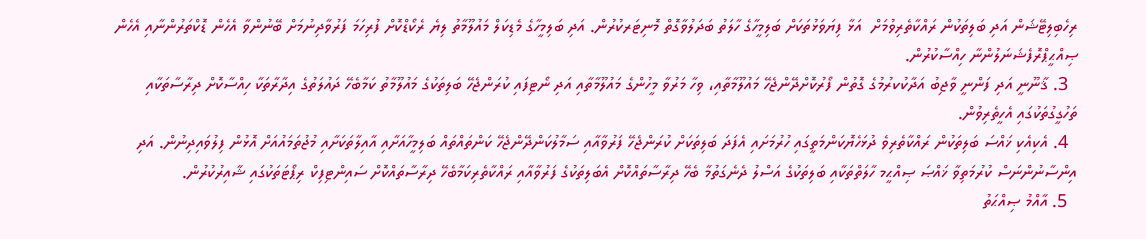ރިހެބިލިޓޭޝަން އަދި ބަލިތަކުން ރައްކާތެރިވުމަށް  އަޅާ ފިޔަވަޅުތަކަށް ބަލިމީހާގެ ހާލަތު ބަދަލުވާގޮތް މޮނިޓަރކުރުން. އަދި ބަލިމީހާގެ މެޑިކަލް މައުލޫމާތު ލިޔެ ރެކޯޑްކޮށް ފުރިހަމަ ފަރުވާދިނުމަށް ބޭނުންވާ އެހެން ޑޮކްތަރުންނާއި އެހެން ޞިއްޙީޕްރޮފެޝަނަލުންނާ ހިއްސާކުރުން.
  3. ޤާނޫނީ އަދި ފަންނީ ވާޖިބު އަދާކުކރުމުގެ ގޮތުން ފޯރުކޮށްދޭންޖެހޭ މައުލޫމާތާއި، ވިހާ މަރުވާ މީހުންގެ މައުލޫމާތާއި އަދި ނޯޓިފައި ކުރަންޖެހޭ ބަލިތަކުގެ މައުލޫމާތު ކަމާބެހޭ ދައުލަތުގެ އިދާރާތަކާ ހިއްސާކޮށް ދިރާސާތަކާއި ތަހުގީގުތަކުގައި އެހީތެރިވުން.
  4. އެކިއެކި ޚައްސަ ބަލިތަކުން ރައްކާތެރިވެ ދުޅަހެޔޮކަންމަތީގައި ހުރުމަށައި އެފަދަ ބަލިތަކަށް ކުރަންޖެހޭ ފަރުވާއާއި ސަމާލުކަންދޭންޖެހޭ ކަންތައްތައް ބަލިމީހާއަށާއި އާއިލާތަކަށާއި މުޖުތަމައުއަށް އޮޅުން ފިލުވައިދިނުން. އަދި އިންސާނުންނަސް ކުރުމަތިވާ ޚައްޞަ ޞިއްޙީމ ހާލަތްތަކާއި ބަލިތަކުގެ އަސްލު ދެނެގަތުމާ ބެހޭ ދިރާސާތައްކޮށް އެބަލިތަކުގެ ފަރުވާއާއި ރައްކާތެރިކަމާބެހޭ ދިރާސާތައްކޮށް ސައިންޓިފިކް ރިޕޯޓަތަކުގައި ޝާއިރުކުރުން.
  5. އާއްމު ޞިއްޙަތު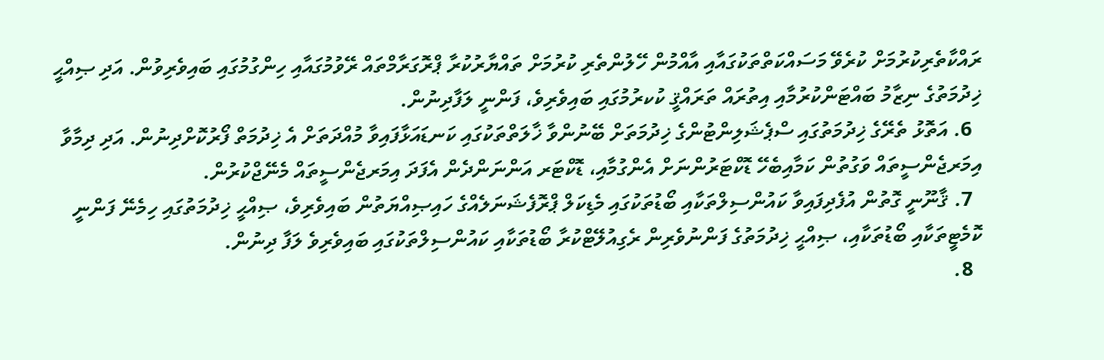ރައްކާތެރިކުރުމަށް ކުރެވޭ މަސައްކަތްތަކުގައާއި އާއްމުން ހޭލުންތެރި ކުރުމަށް ތައްޔާރުކުރާ ޕްރޮގަރާމްތައް ރޭވުމުގައާއި ހިންގުމުގައި ބައިވެރިވުން. އަދި ޞިއްޙީ ޚިދުމަތުގެ ނިޒާމު ބައްޓަންކުރުމާއި އިތުރައް ތަރައްޤީ ކުކރުމުގައި ބައިވެރިވެ، ފަންނީ ލަފާދިނުން.
  6. އަތޮޅު ތެރޭގެ ޚިދުމަތުގައި ސްޕެޝަލިންޓުންގެ ޚިދުމަތަށް ބޭނުންވާ ޚާލަތްތަކުގައި ކަނޑައަޅާފައިވާ މުއްދަތަށް އެ ޚިދުމަތް ފޯރުކޮށްދިނުން. އަދި ދިމާވާ އިމަރޖެންސީތައް ވަގުތުން ކަމާއިބެހޭ ޑޮކްޓަރުންނަށް އެންގުމާއި، ޑޮކްޓަރ އަންނަންދެން އެފަދަ އިމަރޖެންސީތައް މެނޭޖްކުރުން.
  7. ޤާނޫނީ ގޮތުން އުފެދިފައިވާ ކައުންސިލްތަކާއި ބޯޑުތަކުގައި މެޑިކަލް ޕްރޮފެޝަނަލެއްގެ ހައިޞިއްޔަތުން ބައިވެރިވެ، ޞިއްޙީ ޚިދުމަތުގައި ހިމެނޭ ފަންނީ ކޮމެޓީތަކާއި ބޯޑުތަކާއި، ޞިއްޙީ ޚިދުމަތުގެ ފަންނުވެރިން ރެގިއުލޭޓްކުރާ ބޯޑުތަކާއި ކައުންސިލްތަކުގައި ބައިވެރިވެ ލަފާ ދިނުން.
  8.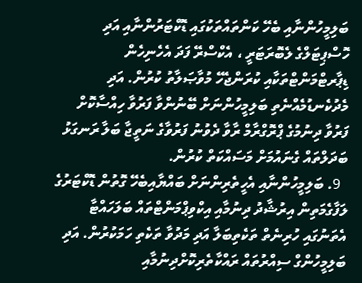ބަލިމީހުންނާއި ބެހޭ ކަންތައްތަކުގައި ޑޮކްޓަރުންނާއި އަދި ހޮސްޕިޓަލްގެ ލެބޮރަޓަރީ ، އެކްސްރޭ ފަދަ އެހެނިހެން ޑިޕާރޓްމަންޓްތަކާއި ކުރަންޖެހޭ މުވާޞަލާތު ކުރުން. އަދި މެދުކެނޑުމެއްނެތި ބަލިމީހުންނަށް ބޭނުންވާ ފަރުވާ ހިއްސާކޮށް ފަރުވާ ދިނުމުގެ ޕްރޮގްރާމް ރާވާ ދެވުނު ފަރުވާގެ ނަތީޖާ ބަލާ ރަނގަޅު ބަދަލްތައް ގެނައުމަށް މަސައްކަތް ކުރުން.
  9. ބަލިމީހުންނާއި އެހީތެރިންނަށް ބައްޔާއިބެހޭ ގޮތުން ޑޮކްޓަރުގެ ލަފާގެމަތިން އިރުޝާދު ދިނުމާއި އިކްވިޕްމަންޓްތައް ބަލަހައްޓާ އެތަނުގައި ހުރިނެތް ތަކެތިބަލާ އަދި މަދުވާ ތަކެތި ހަމަކުރުން. އަދި ބަލިމީހުންގް ސިއްރުތައް ރައްކާތެރިކޮށްދިނުމާއި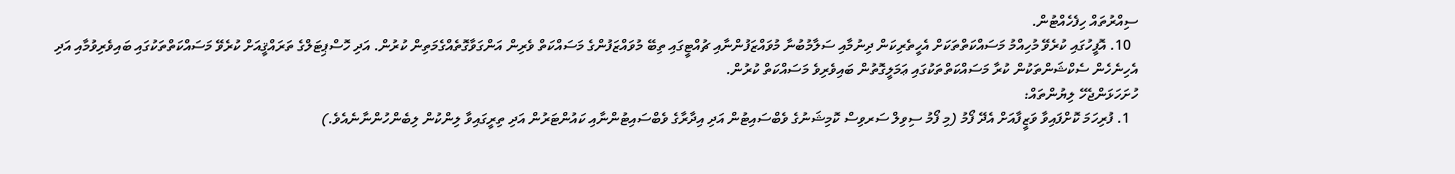ސިއްރުތައް ހިފެހެއްޓުން.
  10. އޮފީހުގައި ކުރެވޭ މުހިއްމު މަސައްކަތްތަކަށް އެހީތެރިކަން ދިނުމާއި ސަލާމުބުނާ މުވައްޒަފުންނާއި ޗުއްޓީގައި ތިބޭ މުވައްޒަފުންގެ މަސައްކަތް ވެރިން އަންގަވާގޮތެއްގެމަތިން ކުރުން. އަދި ހޮސްޕިޓަލްގެ ތަރައްޤީއަށް ކުރެވޭ މަސައްކަތްތަކުގައި ބައިވެރިވުމާއި އަދި އެހިނެހެން ސެކްޝަންތަކުން ކުރާ މަސައްކަތްތަކުގައި ޢަމަލީގޮތުން ބައިވެރިވެ މަސައްކަތް ކުރުން.
ހުށަހަޅަންޖެހޭ ލިޔުންތައް:
  1. ފުރިހަމަ ކޮށްފައިވާ ވަޒީފާއަށް އެދޭ ފޯމު (މި ފޯމު ސިވިލް ސަރވިސް ކޮމިޝަނުގެ ވެބްސައިޓުން އަދި އިދާރާގެ ވެބްސައިޓުންނާއި ކައުންޓަރުން އަދި ތިރީގައިވާ ލިންކުން ލިބެންހުންނާނެއެވެ.)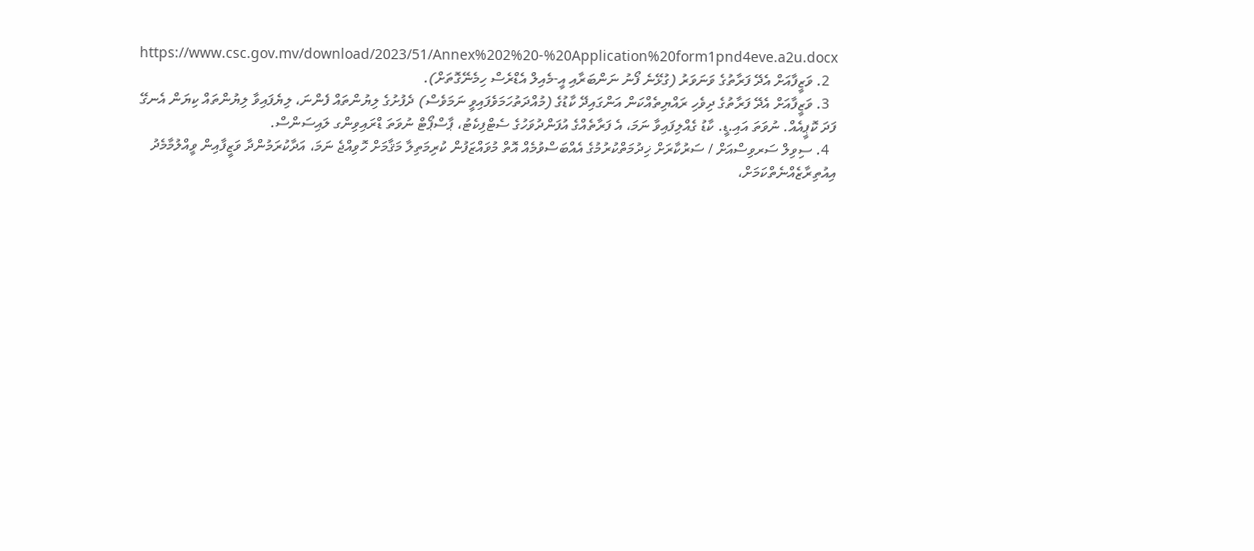https://www.csc.gov.mv/download/2023/51/Annex%202%20-%20Application%20form1pnd4eve.a2u.docx
  2. ވަޒީފާއަށް އެދޭ ފަރާތުގެ ވަނަވަރު (ގުޅޭނެ ފޯނު ނަންބަރާއި އީ-މެއިލް އެޑްރެސް ހިމެނޭގޮތަށް).
  3. ވަޒީފާއަށް އެދޭ ފަރާތުގެ ދިވެހި ރައްޔިތެއްކަން އަންގައިދޭ ކާޑުގެ (މުއްދަތުހަމަވެފައިވީ ނަމަވެސް) ދެފުށުގެ ލިޔުންތައް ފެންނަ، ލިޔެފައިވާ ލިޔުންތައް ކިޔަން އެނގޭ ފަދަ ކޮޕީއެއް. ނުވަތަ އައި.ޑީ. ކާޑު ގެއްލިފައިވާ ނަމަ، އެ ފަރާތެއްގެ އުފަންދުވަހުގެ ސެޓްފިކެޓު، ޕާސްޕޯޓް ނުވަތަ ޑްރައިވިންގ ލައިސަންސް.
  4. ސިވިލް ސަރވިސްއަށް / ސަރުކާރަށް ޚިދުމަތްކުރުމުގެ އެއްބަސްވުމެއް އޮތް މުވައްޒަފުން ކުރިމަތިލާ މަޤާމަށް ހޮވިއްޖެ ނަމަ، އަދާކުރަމުންދާ ވަޒީފާއިން ވީއްލުމާމެދު އިއުތިރާޒެއްނެތްކަމަށް،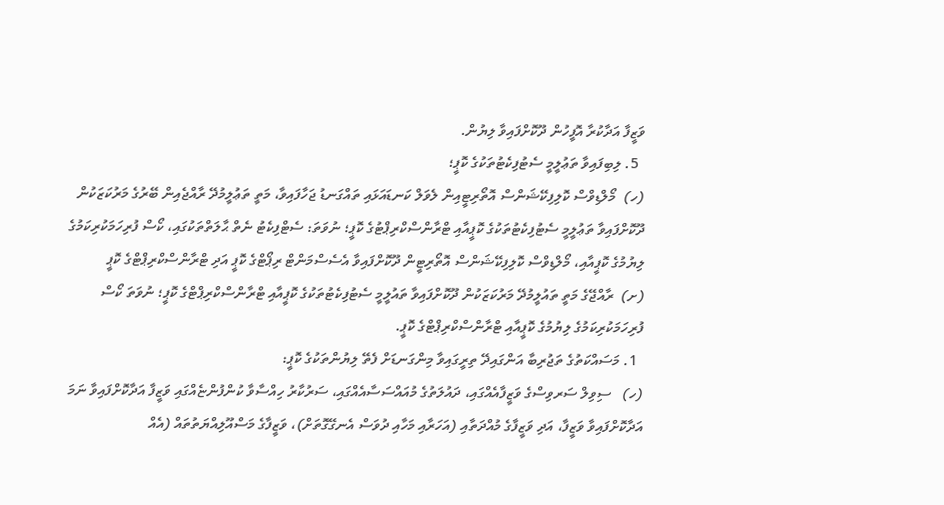ވަޒީފާ އަދާކުރާ އޮފީހުން ދޫކޮށްފައިވާ ލިޔުން.
  5. ލިބިފައިވާ ތަޢުލީމީ ސެޓުފިކެޓުތަކުގެ ކޮޕީ؛
(ހ)  މޯލްޑިވްސް ކޮލިފިކޭޝަންސް އޮތޯރިޓީއިން ލެވަލް ކަނޑައަޅައި ތައްގަނޑު ޖަހާފައިވާ، މަތީ ތަޢުލީމުދޭ ރާއްޖެއިން ބޭރުގެ މަރުކަޒަކުން ދޫކޮށްފައިވާ ތަޢުލީމީ ސެޓުފިކެޓުތަކުގެ ކޮޕީއާއި ޓްރާންސްކްރިޕްޓުގެ ކޮޕީ؛ ނުވަތަ: ސެޓްފިކެޓު ނެތް ޙާލަތްތަކުގައި، ކޯސް ފުރިހަމަކުރިކަމުގެ ލިޔުމުގެ ކޮޕީއާއި، މޯލްޑިވްސް ކޮލިފިކޭޝަންސް އޮތޯރިޓީން ދޫކޮށްފައިވާ އެސެސްމަންޓް ރިޕޯޓްގެ ކޮޕީ އަދި ޓްރާންސްކްރިޕްޓްގެ ކޮޕީ
(ށ)  ރާއްޖޭގެ މަތީ ތައުލީމުދޭ މަރުކަޒަކުން ދޫކޮށްފައިވާ ތައުލީމީ ސެޓުފިކެޓުތަކުގެ ކޮޕީއާއި ޓްރާންސްކްރިޕްޓްގެ ކޮޕީ؛ ނުވަތަ ކޯސް ފުރިހަމަކުރިކަމުގެ ލިޔުމުގެ ކޮޕީއާއި ޓްރާންސްކްރިޕްޓްގެ ކޮޕީ.
  1. މަސައްކަތުގެ ތަޖުރިބާ އަންގައިދޭ ތިރީގައިވާ މިންގަނޑަށް ފެތޭ ލިޔުންތަކުގެ ކޮޕީ:
(ހ)   ސިވިލް ސަރވިސްގެ ވަޒީފާއެއްގައި، ދައުލަތުގެ މުއައްސަސާއެއްގައި، ސަރުކާރު ހިއްސާވާ ކުންފުންޏެއްގައި ވަޒީފާ އަދާކޮށްފައިވާ ނަމަ އަދާކޮށްފައިވާ ވަޒީފާ، އަދި ވަޒީފާގެ މުއްދަތާއި (އަހަރާއި މަހާއި ދުވަސް އެނގޭގޮތަށް)، ވަޒީފާގެ މަސްއޫލިއްޔަތުތައް (އެއް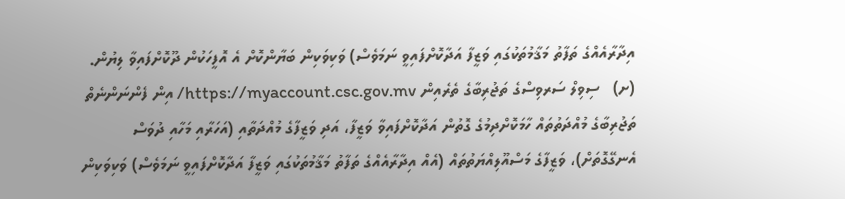އިދާރާއެއްގެ ތަފާތު މަޤާމުތަކުގައި ވަޒީފާ އަދާކޮށްފައިވީ ނަމަވެސް) ވަކިވަކިން ބަޔާންކޮށް އެ އޮފީހަކުން ދޫކޮށްފައިވާ ލިޔުން.
(ށ)   ސިވިލް ސަރވިސްގެ ތަޖުރިބާގެ ތެރެއިން https://myaccount.csc.gov.mv/ އިން ފެންނަންނެތް ތަޖުރިބާގެ މުއްދަތުތައް ހާމަކޮށްދިމުގެ ގޮތުން އަދާކޮށްފައިވާ ވަޒީފާ، އަދި ވަޒީފާގެ މުއްދަތާއި (އަހަރާއި މަހާއި ދުވަސް އެނގޭގޮތަށް)، ވަޒީފާގެ މަސްއޫލިއްޔަތުތައް (އެއް އިދާރާއެއްގެ ތަފާތު މަޤާމުތަކުގައި ވަޒީފާ އަދާކޮށްފައިވީ ނަމަވެސް) ވަކިވަކިން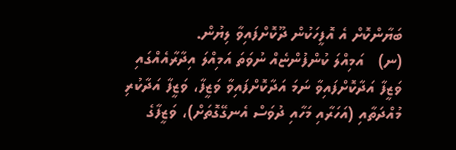ބަޔާންކޮށް އެ އޮފީހަކުން ދޫކޮށްފައިވާ ލިޔުން.
(ނ)   އަމިއްލަ ކުންފުންޏެއް ނުވަތަ އަމިއްލަ އިދާރާއެއްގައި ވަޒީފާ އަދާކޮށްފައިވާ ނަމަ އަދާކޮށްފައިވާ ވަޒީފާ، ވަޒީފާ އަދާކުރި މުއްދަތާއި (އަހަރާއި މަހާއި ދުވަސް އެނގޭގޮތަށް)، ވަޒީފާގެ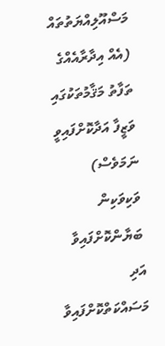މަސްއޫލިއްޔަތުތައް (އެއް އިދާރާއެއްގެ ތަފާތު މަޤާމުތަކުގައި ވަޒީފާ އަދާކޮށްފައިވީ ނަމަވެސް) ވަކިވަކިން ބަޔާންކޮށްފައިވާ އަދި މަސައްކަތްކޮށްފައިވާ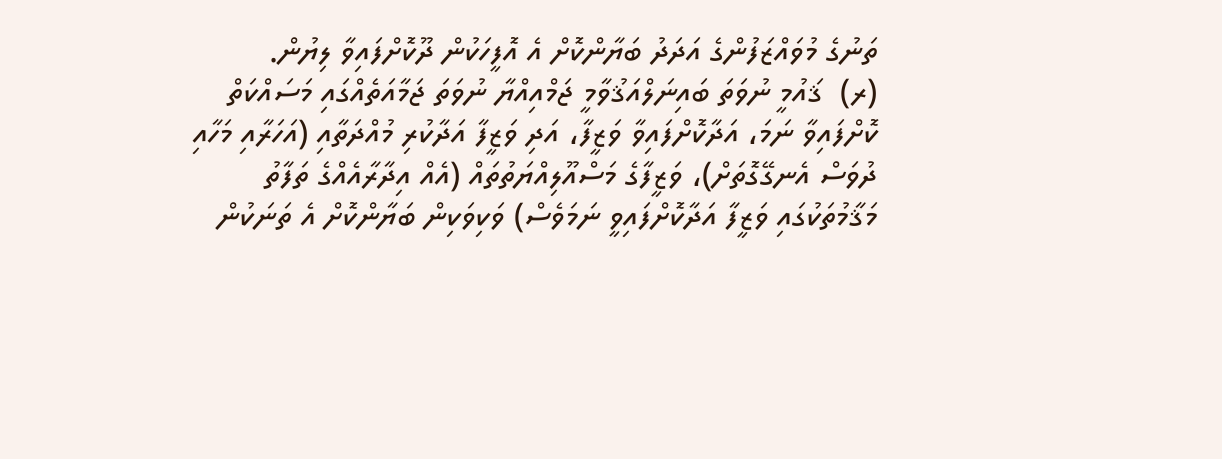ތަނުގެ މުވައްޒަފުންގެ އަދަދު ބަޔާންކޮށް އެ އޮފީހަކުން ދޫކޮށްފައިވާ ލިޔުން.
(ރ)  ޤައުމީ ނުވަތަ ބައިނަލްއަޤުވާމީ ޖަމްއިއްޔާ ނުވަތަ ޖަމާއަތެއްގައި މަސައްކަތް ކޮށްފައިވާ ނަމަ، އަދާކޮށްފައިވާ ވަޒީފާ، އަދި ވަޒީފާ އަދާކުރި މުއްދަތާއި (އަހަރާއި މަހާއި ދުވަސް އެނގޭގޮތަށް)، ވަޒީފާގެ މަސްއޫލިއްޔަތުތައް (އެއް އިދާރާއެއްގެ ތަފާތު މަޤާމުތަކުގައި ވަޒީފާ އަދާކޮށްފައިވީ ނަމަވެސް) ވަކިވަކިން ބަޔާންކޮށް އެ ތަނަކުން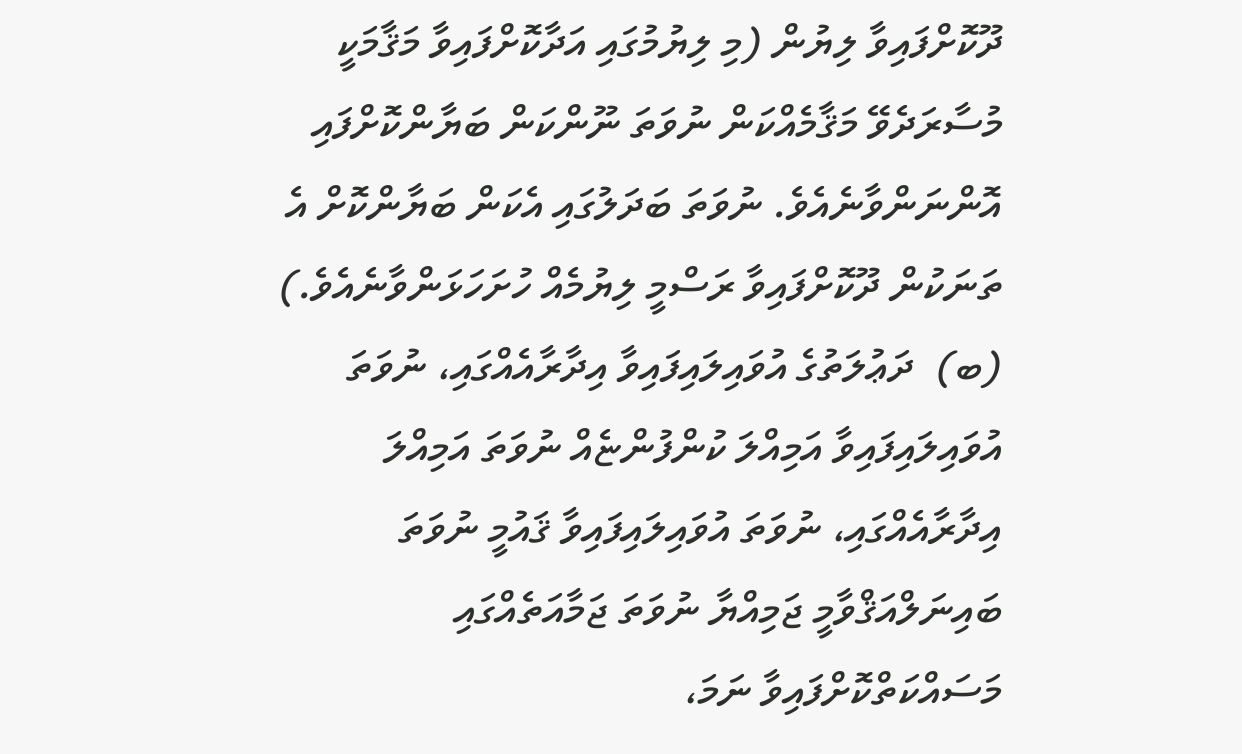ދޫކޮށްފައިވާ ލިޔުން (މި ލިޔުމުގައި އަދާކޮށްފައިވާ މަޤާމަކީ މުސާރަދެވޭ މަޤާމެއްކަން ނުވަތަ ނޫންކަން ބަޔާންކޮށްފައި އޮންނަންވާނެއެވެ. ނުވަތަ ބަދަލުގައި އެކަން ބަޔާންކޮށް އެ ތަނަކުން ދޫކޮށްފައިވާ ރަސްމީ ލިޔުމެއް ހުށަހަޅަންވާނެއެވެ.)
(ބ)  ދަޢުލަތުގެ އުވައިލައިފައިވާ އިދާރާއެއްގައި، ނުވަތަ އުވައިލައިފައިވާ އަމިއްލަ ކުންފުންޏެއް ނުވަތަ އަމިއްލަ އިދާރާއެއްގައި، ނުވަތަ އުވައިލައިފައިވާ ޤައުމީ ނުވަތަ ބައިނަލްއަޤްވާމީ ޖަމިއްޔާ ނުވަތަ ޖަމާއަތެއްގައި މަސައްކަތްކޮށްފައިވާ ނަމަ،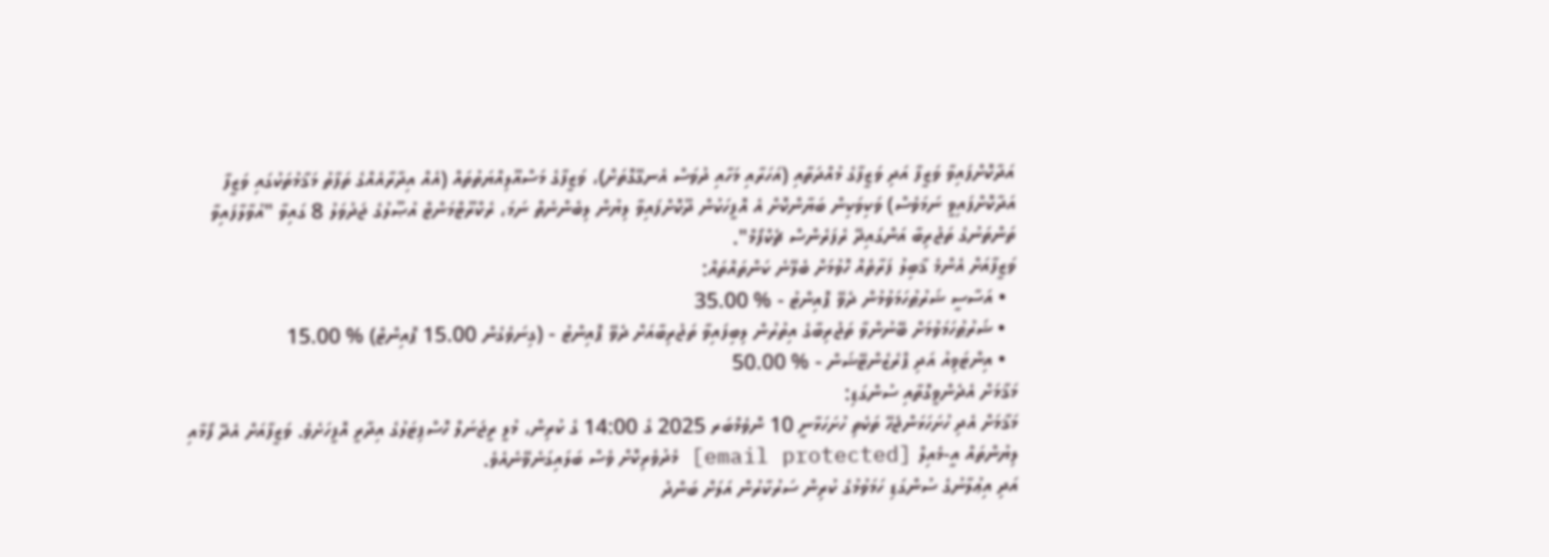އަދާކޮށްފައިވާ ވަޒީފާ އަދި ވަޒީފާގެ މުއްދަތާއި (އަހަރާއި މަހާއި ދުވަސް އެނގޭގޮތަށް)، ވަޒީފާގެ މަސްއޫލިއްޔަތުތައް (އެއް އިދާރާއެއްގެ ތަފާތު މަޤާމުތަކުގައި ވަޒީފާ އަދާކޮށްފައިވީ ނަމަވެސް) ވަކިވަކިން ބަޔާންކޮށް އެ އޮފީހަކުން ދޫކޮށްފައިވާ ލިޔުން ލިބެންނެތް ނަމަ، ރެކްރޫޓްމަންޓް އުޞޫލުގެ ޖަދުވަލު 8 ގައިވާ "އުވާލާފައިވާ ތަންތަނުގެ ތަޖުރިބާ އަންގައިދޭ ރެފަރެންސް ޗެކްފޯމް".
ވަޒީފާއަށް އެންމެ ޤާބިލު ފަރާތެއް ހޮވުމަށް ބެލޭނެ ކަންތައްތައް:
  • އަސާސީ ޝަރުޠުހަމަވުމުން ދެވޭ ޕޮއިންޓު - % 35.00
  • ޝަރުޠުހަމަވުމަށް ބޭނުންވާ ތަޖުރިބާގެ އިތުރުން ލިބިފައިވާ ތަޖުރިބާއަށް ދެވޭ ޕޮއިންޓު - (ގިނަވެގެން 15.00 ޕޮއިންޓް) % 15.00
  • އިންޓަވިއު އަދި ޕްރެޒެންޓޭޝަން - % 50.00
މަޤާމަށް އެދެންވީގޮތާއި ސުންގަޑި:
މަޤާމަށް އެދި ހުށަހަޅަންޖެހޭ ތަކެތި ހުށަހަޅާނީ 10 ނޮވެމްބަރ 2025 ގެ 14:00 ގެ ކުރިން، މުލީ ރީޖަނަލް ހޮސްޕިޓަލުގެ އިދާރީ އޮފީހަށެވެ. ވަޒީފާއަށް އެދޭ ފޯމާއި ލިޔުންތައް އީ-މެއިލް [email protected] މެދުވެރިކޮށް ވެސް ބަލައިގަނެވޭނެއެވެ.
އަދި އިޢުލާނުގެ ސުންގަޑި ހަމަވުމުގެ ކުރިން ސަރުކާރުން އަލަށް ބަންދު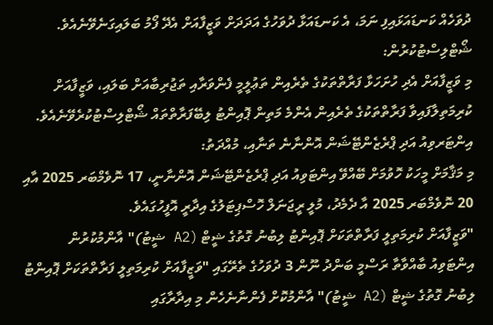ދުވަހެއް ކަނޑައަޅައިފި ނަމަ، އެ ކަނޑައަޅާ ދުވަހުގެ އަދަދަށް ވަޒީފާއަށް އެދޭ ފޯމު ބަލައިގަނެވޭނެއެވެ.
ޝޯޓްލިސްޓުކުރުން:
މި ވަޒީފާއަށް އެދި ހުށަހަޅާ ފަރާތްތަކުގެ ތެރެއިން ތަޢުލީމީ ފެންވަރާއި ތަޖުރިބާއަށް ބަލައި، ވަޒީފާއަށް ކުރިމަތިލާފައިވާ ފަރާތްތަކުގެ ތެރެއިން އެންމެ މަތިން ޕޮއިންޓު ލިބޭފަރާތްތައް ޝޯޓްލިސްޓުކުރެވޭނެއެވެ.
އިންޓަރވިއު އަދި ޕްރެޒެންޓޭޝަން އޮންނާނެ ތަނާއި، މުއްދަތު:
މި މަޤާމަށް މީހަކު ހޮވުމަށް ބޭއްވޭ އިންޓަވިއު އަދި ޕްރެޒެންޓޭޝަން އޮންނާނީ، 17 ނޮވެމްބަރ 2025 އާއި 20 ނޮވެމްބަރ 2025 އާ ދެމެދު، މުލީ ރީޖަނަލް ހޮސްޕިޓަލުގެ އިދާރީ އޮފީހުގައެވެ.
"ވަޒީފާއަށް ކުރިމަތިލީ ފަރާތްތަކަށް ޕޮއިންޓު ލިބުނު ގޮތުގެ ޝީޓް (A2 ޝީޓު)" އާންމުކުރުން
އިންޓަވިއު ބާއްވާތާ ރަސްމީ ބަންދު ނޫން 3 ދުވަހުގެ ތެރޭގައި "ވަޒީފާއަށް ކުރިމަތިލީ ފަރާތްތަކަށް ޕޮއިންޓު ލިބުނު ގޮތުގެ ޝީޓް (A2 ޝީޓު)" އާންމުކޮށް ފެންނާނެހެން މި އިދާރާގައި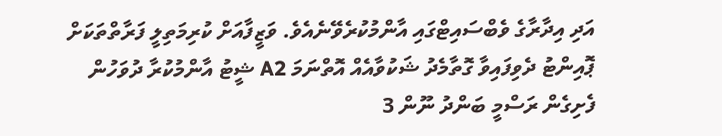އަދި އިދާރާގެ ވެބްސައިޓްގައި އާންމުކުރެވޭނެއެވެ. ވަޒީފާއަށް ކުރިމަތިލީ ފަރާތްތަކަށް ޕޮއިންޓު ދެވިފައިވާ ގޮތާމެދު ޝަކުވާއެއް އޮތްނަމަ A2 ޝީޓު އާންމުކުރާ ދުވަހުން ފެށިގެން ރަސްމީ ބަންދު ނޫން 3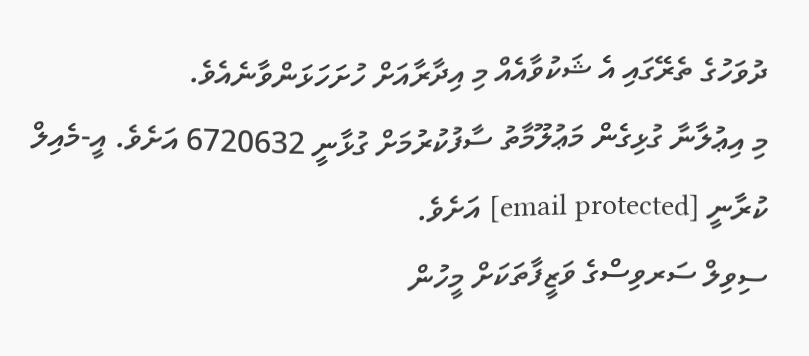ދުވަހުގެ ތެރޭގައި އެ ޝަކުވާއެއް މި އިދާރާއަށް ހުށަހަޅަންވާނެއެވެ.
މި އިޢުލާނާ ގުޅިގެން މަޢުލޫމާތު ސާފުކުރުމަށް ގުޅާނީ 6720632 އަށެވެ. އީ-މެއިލް ކުރާނީ [email protected] އަށެވެ.
ސިވިލް ސަރވިސްގެ ވަޒީފާތަކަށް މީހުން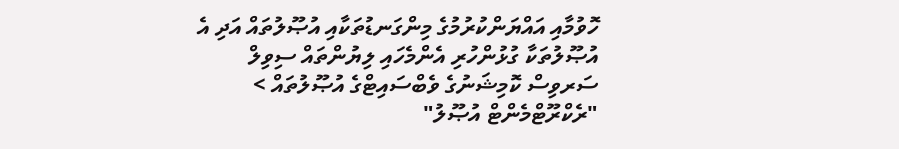ހޮވުމާއި އައްޔަންކުރުމުގެ މިންގަނޑުތަކާއި އުޞޫލުތައް އަދި އެ އުޞޫލުތަކާ ގުޅުންހުރި އެންމެހައި ލިޔުންތައް ސިވިލް ސަރވިސް ކޮމިޝަނުގެ ވެބްސައިޓްގެ އުޞޫލުތައް > "ރެކްރޫޓްމެންޓް އުޞޫލު"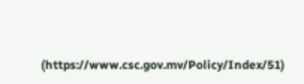(https://www.csc.gov.mv/Policy/Index/51)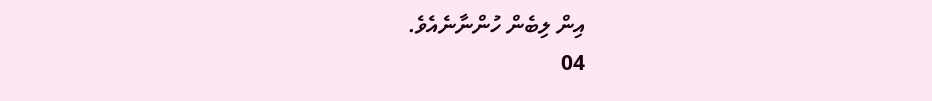އިން ލިބެން ހުންނާނެއެވެ.
04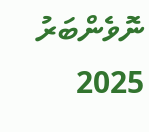ނޮވެންބަރު 2025